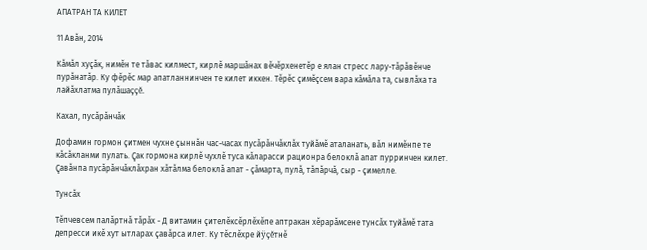АПАТРАН ТА КИЛЕТ

11 Авăн, 2014

Кăмăл хуçăк, нимĕн те тăвас килмест, кирлĕ маршăнах вĕчĕрхенетĕр е ялан стресс лару-тăрăвĕнче пурăнатăр. Ку фĕрĕс мар апатланнинчен те килет иккен. Тĕрĕс çимĕçсем вара кăмăла та, сывлăха та лайăхлатма пулăшаççĕ.

Кахал, пусăрăнчăк

Дофамин гормон çитмен чухне çыннăн час-часах пусăрăнчăклăх туйăмĕ аталанать, вăл нимĕнпе те кăсăкланми пулать. Çак гормона кирлĕ чухлĕ туса кăларасси рационра белоклă апат пурринчен килет. Çавăнпа пусăрăнчăклăхран хăтăлма белоклă апат - çăмарта, пулă, тăпăрчă, сыр - çимелле.

Тунсăх

Тĕпчевсем палăртнă тăрăх - Д витамин çителĕксĕрлĕхĕпе аптракан хĕрарăмсене тунсăх туйăмĕ тата депресси икĕ хут ытларах çавăрса илет. Ку тĕслĕхре йÿçĕтнĕ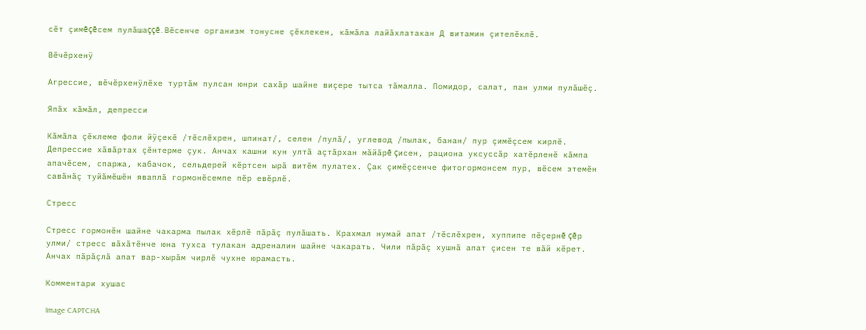сĕт çимĕçĕсем пулăшаççĕ. Вĕсенче организм тонусне çĕклекен, кăмăла лайăхлатакан Д витамин çителĕклĕ.

Вĕчĕрхенÿ

Агрессие, вĕчĕрхенÿлĕхе туртăм пулсан юнри сахăр шайне виçере тытса тăмалла. Помидор, салат, пан улми пулăшĕç.

Япăх кăмăл, депресси

Кăмăла çĕклеме фоли йÿçекĕ /тĕслĕхрен, шпинат/, селен /пулă/, углевод /пылак, банан/ пур çимĕçсем кирлĕ. Депрессие хăвăртах çĕнтерме çук. Анчах кашни кун ултă аçтăрхан мăйăрĕ çисен, рациона уксуссăр хатĕрленĕ кăмпа апачĕсем, спаржа, кабачок, сельдерей кĕртсен ырă витĕм пулатех. Çак çимĕçсенче фитогормонсем пур, вĕсем этемĕн савăнăç туйăмĕшĕн яваплă гормонĕсемпе пĕр евĕрлĕ.

Стресс

Стресс гормонĕн шайне чакарма пылак хĕрлĕ пăрăç пулăшать. Крахмал нумай апат /тĕслĕхрен, хуппипе пĕçернĕ çĕр улми/ стресс вăхăтĕнче юна тухса тулакан адреналин шайне чакарать. Чили пăрăç хушнă апат çисен те вăй кĕрет. Анчах пăрăçлă апат вар-хырăм чирлĕ чухне юрамасть.

Комментари хушас

Image CAPTCHA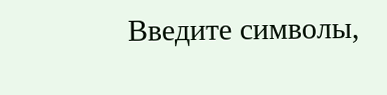Введите символы,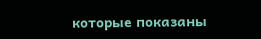которые показаны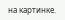на картинке.